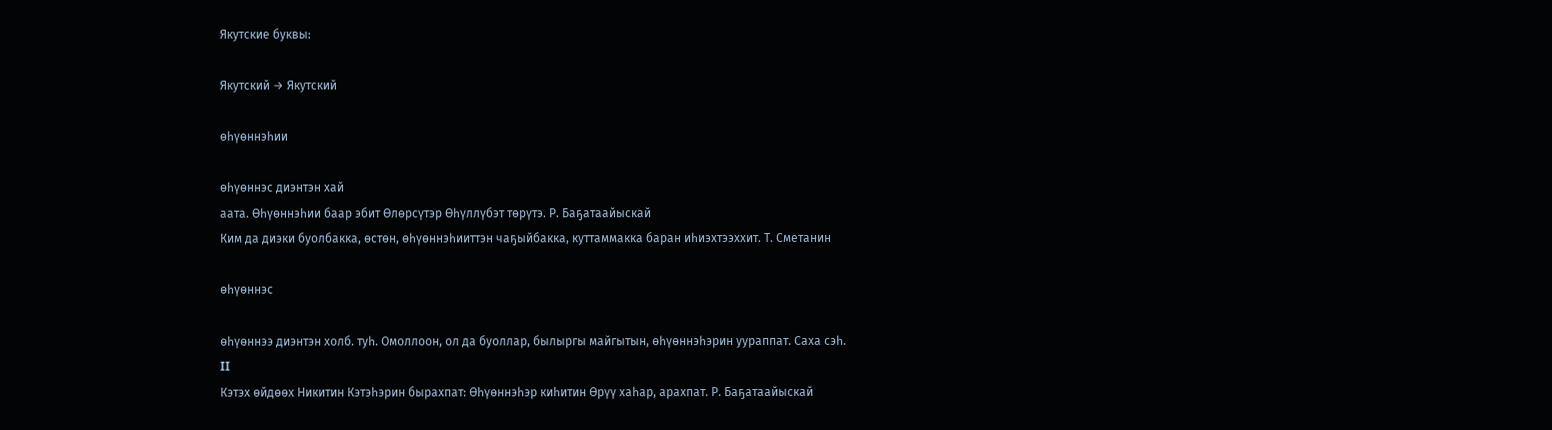Якутские буквы:

Якутский → Якутский

өһүөннэһии

өһүөннэс диэнтэн хай
аата. Өһүөннэһии баар эбит Өлөрсүтэр Өһүллүбэт төрүтэ. Р. Баҕатаайыскай
Ким да диэки буолбакка, өстөн, өһүөннэһииттэн чаҕыйбакка, куттаммакка баран иһиэхтээххит. Т. Сметанин

өһүөннэс

өһүөннээ диэнтэн холб. туһ. Омоллоон, ол да буоллар, былыргы майгытын, өһүөннэһэрин уураппат. Саха сэһ. II
Кэтэх өйдөөх Никитин Кэтэһэрин бырахпат: Өһүөннэһэр киһитин Өрүү хаһар, арахпат. Р. Баҕатаайыскай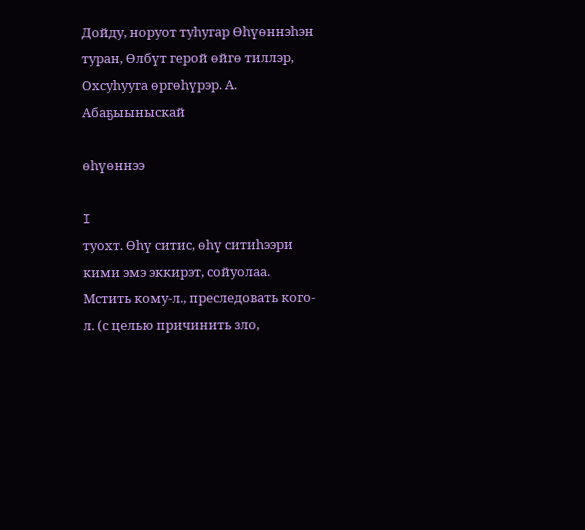Дойду, норуот туһугар Өһүөннэһэн туран, Өлбүт герой өйгө тиллэр, Охсуһууга өргөһүрэр. А. Абаҕыыныскай

өһүөннээ

I
туохт. Өһү ситис, өһү ситиһээри кими эмэ эккирэт, сойуолаа. Мстить кому-л., преследовать кого-л. (с целью причинить зло,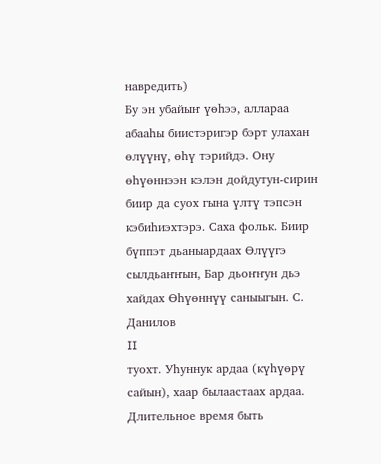навредить)
Бу эн убайыҥ үөһээ, аллараа абааһы биистэригэр бэрт улахан өлүүнү, өһү тэрийдэ. Ону өһүөннээн кэлэн дойдутун-сирин биир да суох гына үлтү тэпсэн кэбиһиэхтэрэ. Саха фольк. Биир бүппэт дьаныардаах Өлүүгэ сылдьаҥҥын, Бар дьоҥҥун дьэ хайдах Өһүөннүү саныыгын. С. Данилов
II
туохт. Уһуннук ардаа (күһүөрү сайын), хаар былаастаах ардаа. Длительное время быть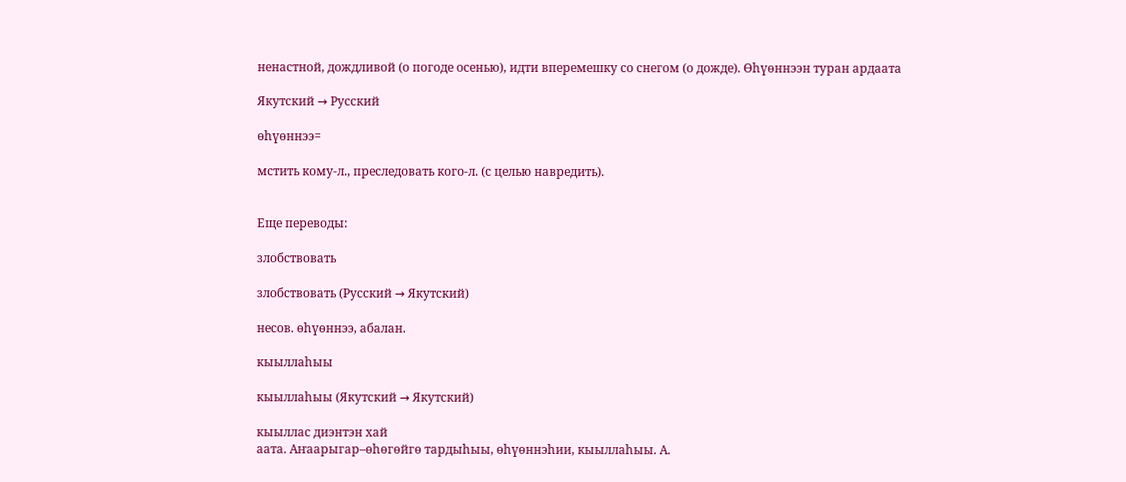ненастной, дождливой (о погоде осенью), идти вперемешку со снегом (о дожде). Өһүөннээн туран ардаата

Якутский → Русский

өһүөннээ=

мстить кому-л., преследовать кого-л. (с целью навредить).


Еще переводы:

злобствовать

злобствовать (Русский → Якутский)

несов. өһүөннээ, абалан.

кыыллаһыы

кыыллаһыы (Якутский → Якутский)

кыыллас диэнтэн хай
аата. Аҥаарыгар–өһөгөйгө тардыһыы, өһүөннэһии, кыыллаһыы. А.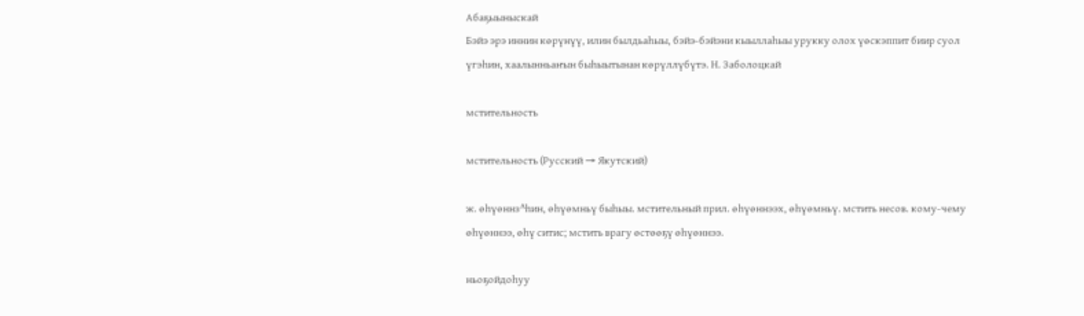Абаҕыыныскай
Бэйэ эрэ иннин көрүнүү, илин былдьаһыы, бэйэ-бэйэни кыыллаһыы урукку олох үөскэппит биир суол үгэһин, хаалынньаҥын быһыытынан көрүллүбүтэ. Н. Заболоцкай

мстительность

мстительность (Русский → Якутский)

ж. өһүөннз^һин, өһүөмньү быһыы. мстительный прил. өһүөннээх, өһүөмньү. мстить несов. кому-чему өһүөннээ, өһү ситис; мстить врагу өстөөҕү өһүөннээ.

ньоҕойдоһуу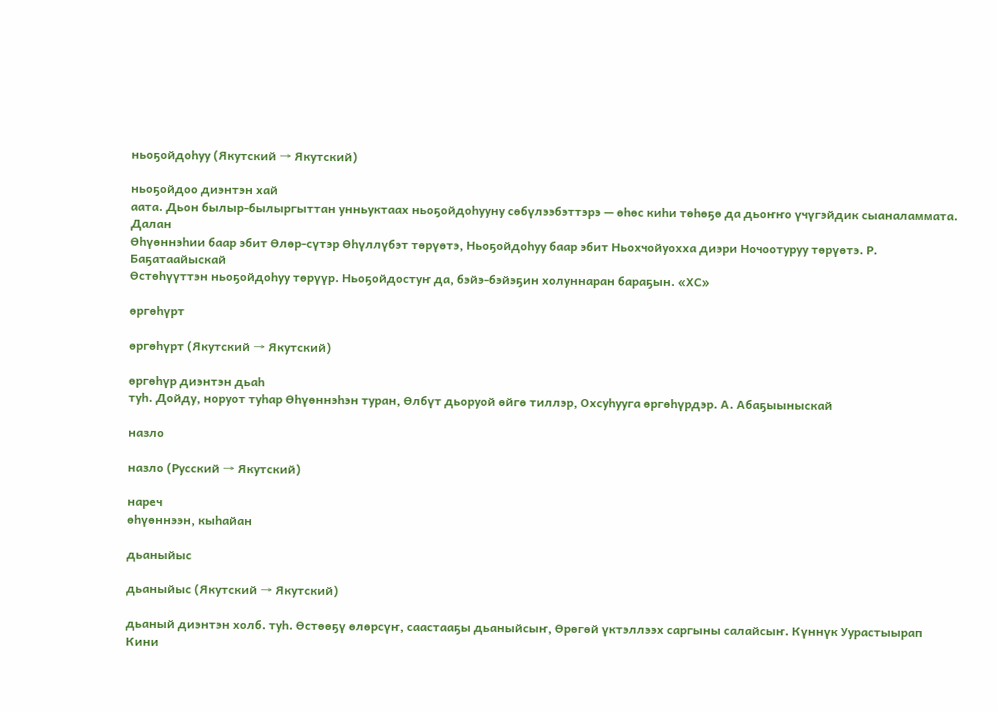ньоҕойдоһуу (Якутский → Якутский)

ньоҕойдоо диэнтэн хай
аата. Дьон былыр-былыргыттан унньуктаах ньоҕойдоһууну сөбүлээбэттэрэ — өһөс киһи төһөҕө да дьоҥҥо үчүгэйдик сыаналаммата. Далан
Өһүөннэһии баар эбит Өлөр-сүтэр Өһүллүбэт төрүөтэ, Ньоҕойдоһуу баар эбит Ньохчойуохха диэри Ночоотуруу төрүөтэ. Р. Баҕатаайыскай
Өстөһүүттэн ньоҕойдоһуу төрүүр. Ньоҕойдостуҥ да, бэйэ-бэйэҕин холуннаран бараҕын. «ХС»

өргөһүрт

өргөһүрт (Якутский → Якутский)

өргөһүр диэнтэн дьаһ
туһ. Дойду, норуот туһар Өһүөннэһэн туран, Өлбүт дьоруой өйгө тиллэр, Охсуһууга өргөһүрдэр. А. Абаҕыыныскай

назло

назло (Русский → Якутский)

нареч
өһүөннээн, кыһайан

дьаныйыс

дьаныйыс (Якутский → Якутский)

дьаный диэнтэн холб. туһ. Өстөөҕү өлөрсүҥ, саастааҕы дьаныйсыҥ, Өрөгөй үктэллээх саргыны салайсыҥ. Күннүк Уурастыырап
Кини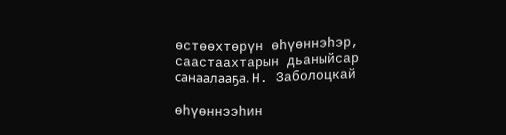өстөөхтөрүн өһүөннэһэр, саастаахтарын дьаныйсар санаалааҕа. Н. Заболоцкай

өһүөннээһин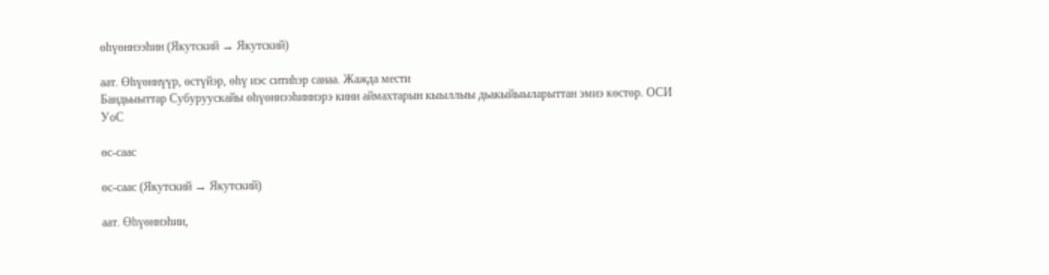өһүөннээһин (Якутский → Якутский)

аат. Өһүөннүүр, өстүйэр, өһү иэс ситиһэр санаа. Жажда мести
Бандьыыттар Субуруускайы өһүөннээһиннэрэ кини аймахтарын кыыллыы дьакыйыыларыттан эмиэ көстөр. ОСИ УоС

өс-саас

өс-саас (Якутский → Якутский)

аат. Өһүөннэһии,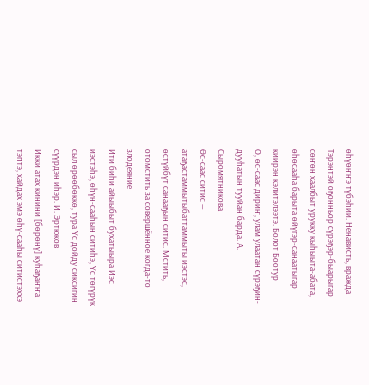өһүөҥҥэ түбэһии. Ненависть, вражда
Тэрэнтэй оҕонньор сүрэҕэр-быарыгар сөҥөн хаалбыт урукку кыһыыта-абата, өһөсааһа барыта өйүгэр-санаатыгар киирэн кэлитэлээтэ. Болот Боотур
О, өс-саас дириҥ, улам улаатан сүрэҕин-дууһатын тууйан барда. А. Сыромятникова
Өс-саас ситис — атаҕастаммытыбаттаммыты иэстэс, өстүйбүт санааҕын ситис. Мстить, отомстить за совершённое когда-то злодеяние
Ити биһи айыыбыт бухатыыра Иэс иэстэһэ, өһүн-сааһын ситиһэ, Үс төгүрүк сыл өрөөбөккө, тура Үс дойду сиксигин сүүрдэн иһэр. И. Эртюков
Икки атах кинини [бөрөнү] куһаҕаҥҥа тэптэ, хайдах эмэ өһү-сааһы ситистэххэ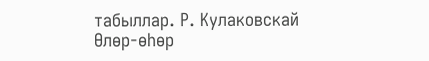табыллар. Р. Кулаковскай
Өлөр-өһөр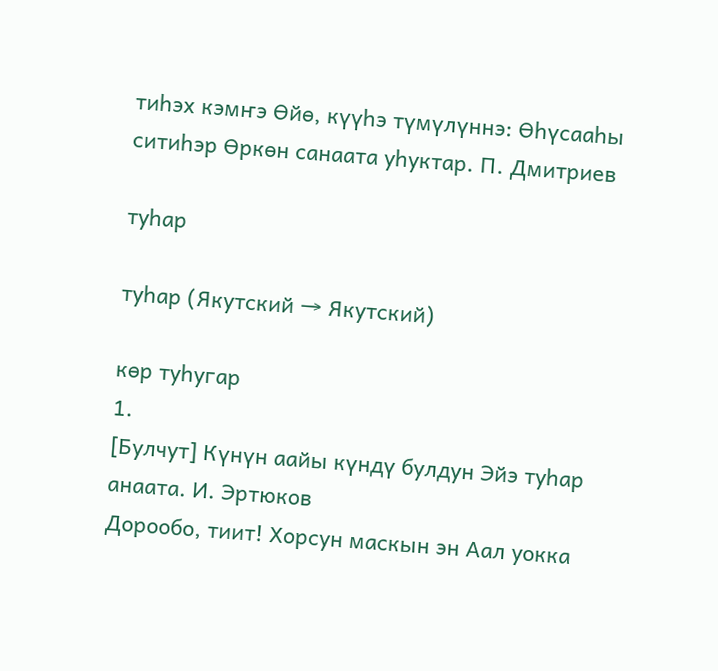тиһэх кэмҥэ Өйө, күүһэ түмүлүннэ: Өһүсааһы ситиһэр Өркөн санаата уһуктар. П. Дмитриев

туһар

туһар (Якутский → Якутский)

көр туһугар
1.
[Булчут] Күнүн аайы күндү булдун Эйэ туһар анаата. И. Эртюков
Дорообо, тиит! Хорсун маскын эн Аал уокка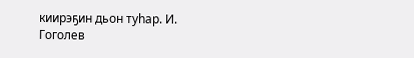киирэҕин дьон туһар. И. Гоголев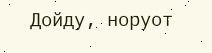Дойду, норуот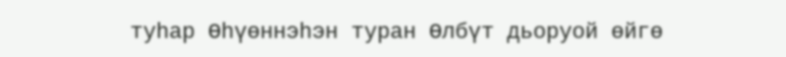туһар Өһүөннэһэн туран Өлбүт дьоруой өйгө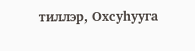тиллэр, Охсуһууга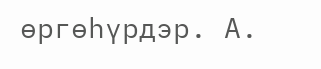өргөһүрдэр. А.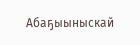Абаҕыыныскай